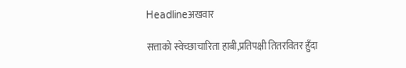Headlineअखवार

सत्ताको स्वेच्छाचारिता हाबी,प्रतिपक्षी तितरवितर हुँदा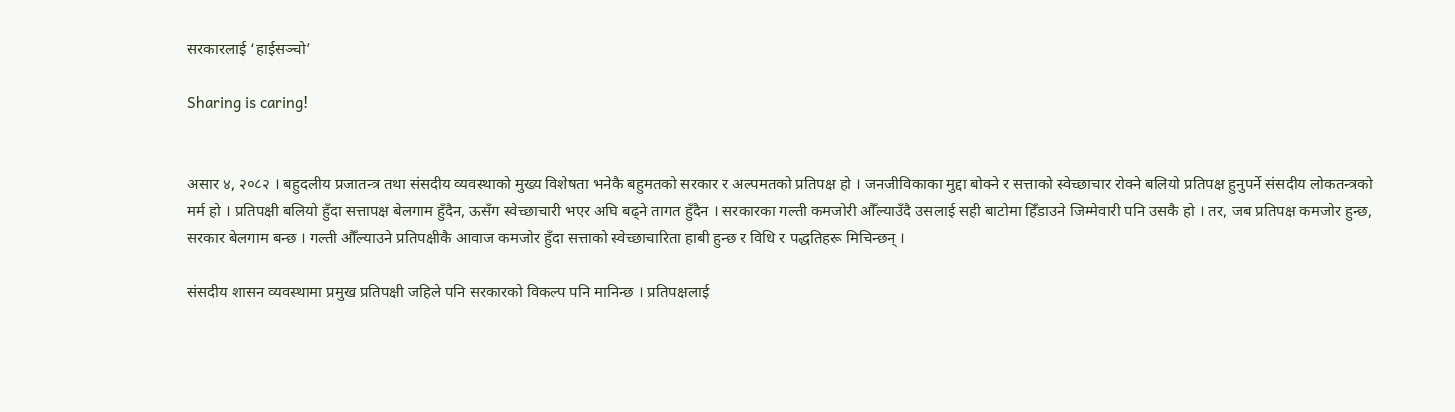सरकारलाई ‘हाईसञ्चो’

Sharing is caring!


असार ४, २०८२ । बहुदलीय प्रजातन्त्र तथा संसदीय व्यवस्थाको मुख्य विशेषता भनेकै बहुमतको सरकार र अल्पमतको प्रतिपक्ष हो । जनजीविकाका मुद्दा बोक्ने र सत्ताको स्वेच्छाचार रोक्ने बलियो प्रतिपक्ष हुनुपर्ने संसदीय लोकतन्त्रको मर्म हो । प्रतिपक्षी बलियो हुँदा सत्तापक्ष बेलगाम हुँदैन, ऊसँग स्वेच्छाचारी भएर अघि बढ्ने तागत हुँदैन । सरकारका गल्ती कमजोरी औँल्याउँदै उसलाई सही बाटोमा हिँडाउने जिम्मेवारी पनि उसकै हो । तर, जब प्रतिपक्ष कमजोर हुन्छ, सरकार बेलगाम बन्छ । गल्ती औँल्याउने प्रतिपक्षीकै आवाज कमजोर हुँदा सत्ताको स्वेच्छाचारिता हाबी हुन्छ र विधि र पद्धतिहरू मिचिन्छन् ।

संसदीय शासन व्यवस्थामा प्रमुख प्रतिपक्षी जहिले पनि सरकारको विकल्प पनि मानिन्छ । प्रतिपक्षलाई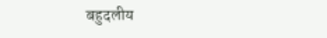बहुदलीय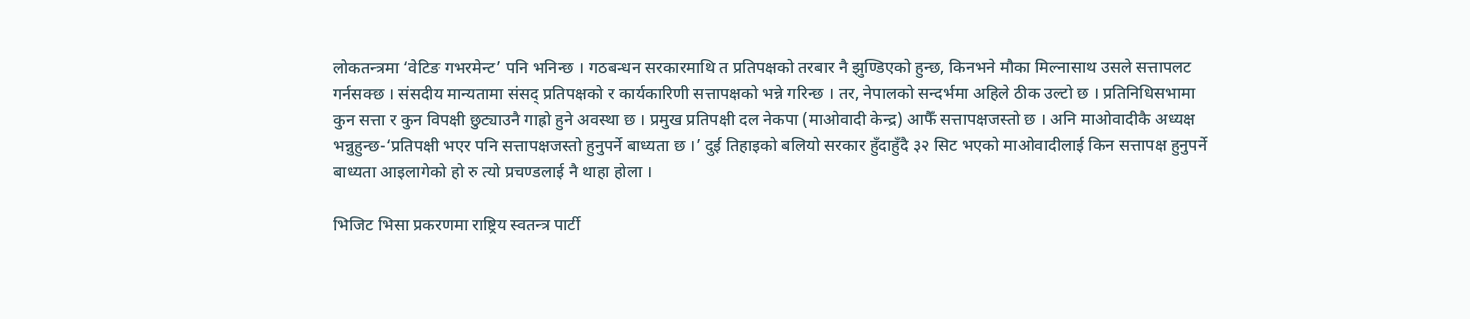लोकतन्त्रमा ‘वेटिङ गभरमेन्ट’ पनि भनिन्छ । गठबन्धन सरकारमाथि त प्रतिपक्षको तरबार नै झुण्डिएको हुन्छ, किनभने मौका मिल्नासाथ उसले सत्तापलट गर्नसक्छ । संसदीय मान्यतामा संसद् प्रतिपक्षको र कार्यकारिणी सत्तापक्षको भन्ने गरिन्छ । तर, नेपालको सन्दर्भमा अहिले ठीक उल्टो छ । प्रतिनिधिसभामा कुन सत्ता र कुन विपक्षी छुट्याउनै गाह्रो हुने अवस्था छ । प्रमुख प्रतिपक्षी दल नेकपा (माओवादी केन्द्र) आफैँ सत्तापक्षजस्तो छ । अनि माओवादीकै अध्यक्ष भन्नुहुन्छ-‘प्रतिपक्षी भएर पनि सत्तापक्षजस्तो हुनुपर्ने बाध्यता छ ।’ दुई तिहाइको बलियो सरकार हुँदाहुँदै ३२ सिट भएको माओवादीलाई किन सत्तापक्ष हुनुपर्ने बाध्यता आइलागेको हो रु त्यो प्रचण्डलाई नै थाहा होला ।

भिजिट भिसा प्रकरणमा राष्ट्रिय स्वतन्त्र पार्टी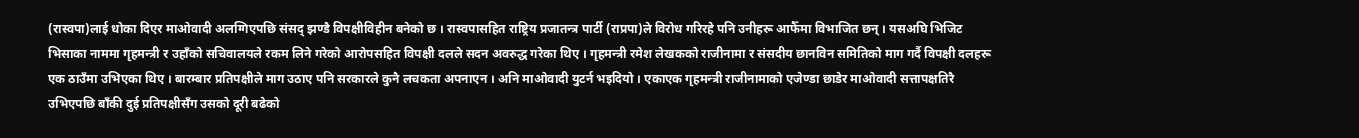(रास्वपा)लाई धोका दिएर माओवादी अलग्गिएपछि संसद् झण्डै विपक्षीविहीन बनेको छ । रास्वपासहित राष्ट्रिय प्रजातन्त्र पार्टी (राप्रपा)ले विरोध गरिरहे पनि उनीहरू आफैँमा विभाजित छन् । यसअघि भिजिट भिसाका नाममा गृहमन्त्री र उहाँको सचिवालयले रकम लिने गरेको आरोपसहित विपक्षी दलले सदन अवरुद्ध गरेका थिए । गृहमन्त्री रमेश लेखकको राजीनामा र संसदीय छानविन समितिको माग गर्दै विपक्षी दलहरू एक ठाउँमा उभिएका थिए । बारम्बार प्रतिपक्षीले माग उठाए पनि सरकारले कुनै लचकता अपनाएन । अनि माओवादी युटर्न भइदियो । एकाएक गृहमन्त्री राजीनामाको एजेण्डा छाडेर माओवादी सत्तापक्षतिरै उभिएपछि बाँकी दुई प्रतिपक्षीसँग उसको दूरी बढेको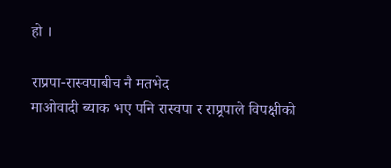हो ।

राप्रपा-रास्वपाबीच नै मतभेद
माओवादी ब्याक भए पनि रास्वपा र राप्र्रपाले विपक्षीको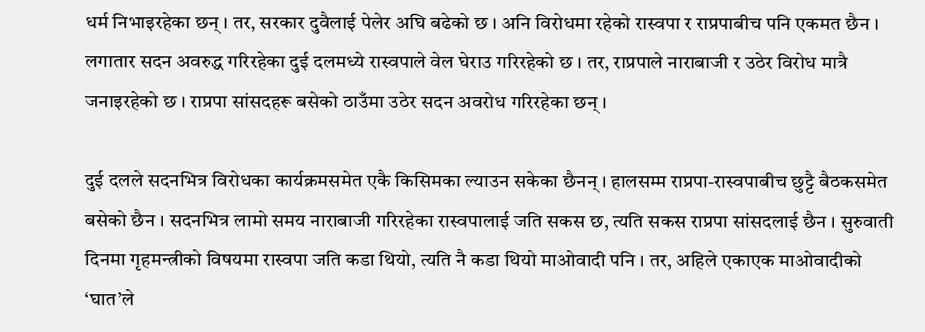धर्म निभाइरहेका छन् । तर, सरकार दुवैलाई पेलेर अघि बढेको छ । अनि विरोधमा रहेको रास्वपा र राप्रपाबीच पनि एकमत छैन । लगातार सदन अवरुद्ध गरिरहेका दुई दलमध्ये रास्वपाले वेल घेराउ गरिरहेको छ । तर, राप्रपाले नाराबाजी र उठेर विरोध मात्रै जनाइरहेको छ । राप्रपा सांसदहरू बसेको ठाउँमा उठेर सदन अवरोध गरिरहेका छन् ।

दुई दलले सदनभित्र विरोधका कार्यक्रमसमेत एकै किसिमका ल्याउन सकेका छैनन् । हालसम्म राप्रपा-रास्वपाबीच छुट्टै बैठकसमेत बसेको छैन । सदनभित्र लामो समय नाराबाजी गरिरहेका रास्वपालाई जति सकस छ, त्यति सकस राप्रपा सांसदलाई छैन । सुरुवाती दिनमा गृहमन्त्रीको विषयमा रास्वपा जति कडा थियो, त्यति नै कडा थियो माओवादी पनि । तर, अहिले एकाएक माओवादीको ‘घात’ले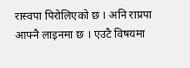रास्वपा पिरोलिएको छ । अनि राप्रपा आफ्नै लाइनमा छ । एउटै विषयमा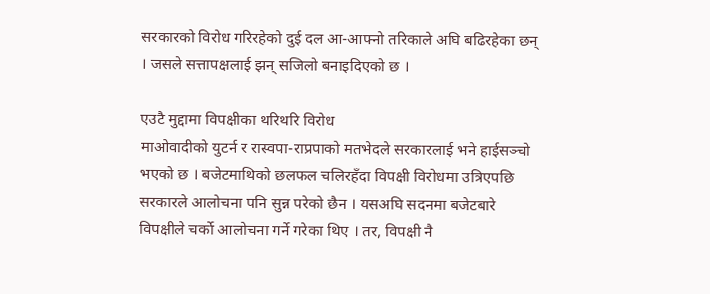सरकारको विरोध गरिरहेको दुई दल आ-आफ्नो तरिकाले अघि बढिरहेका छन् । जसले सत्तापक्षलाई झन् सजिलो बनाइदिएको छ ।

एउटै मुद्दामा विपक्षीका थरिथरि विरोध
माओवादीको युटर्न र रास्वपा-राप्रपाको मतभेदले सरकारलाई भने हाईसञ्चो भएको छ । बजेटमाथिको छलफल चलिरहँदा विपक्षी विरोधमा उत्रिएपछि सरकारले आलोचना पनि सुन्न परेको छैन । यसअघि सदनमा बजेटबारे विपक्षीले चर्को आलोचना गर्ने गरेका थिए । तर, विपक्षी नै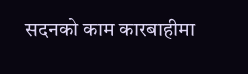सदनको काम कारबाहीमा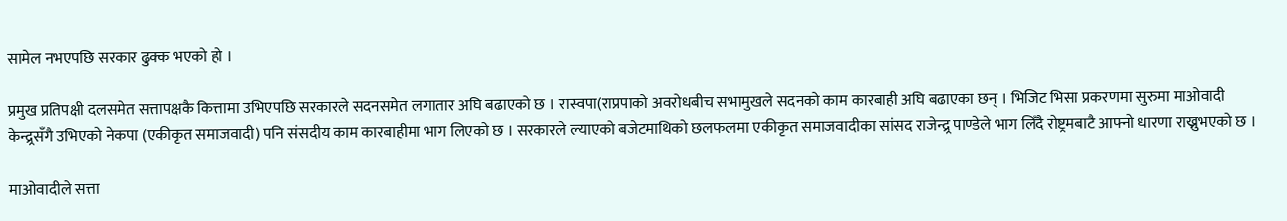सामेल नभएपछि सरकार ढुक्क भएको हो ।

प्रमुख प्रतिपक्षी दलसमेत सत्तापक्षकै कित्तामा उभिएपछि सरकारले सदनसमेत लगातार अघि बढाएको छ । रास्वपा(राप्रपाको अवरोधबीच सभामुखले सदनको काम कारबाही अघि बढाएका छन् । भिजिट भिसा प्रकरणमा सुरुमा माओवादी केन्द्र्रसँगै उभिएको नेकपा (एकीकृत समाजवादी) पनि संसदीय काम कारबाहीमा भाग लिएको छ । सरकारले ल्याएको बजेटमाथिको छलफलमा एकीकृत समाजवादीका सांसद राजेन्द्र्र पाण्डेले भाग लिँदै रोष्ट्रमबाटै आफ्नो धारणा राख्नुभएको छ ।

माओवादीले सत्ता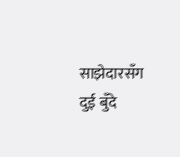साझेदारसँग दुई बुँदे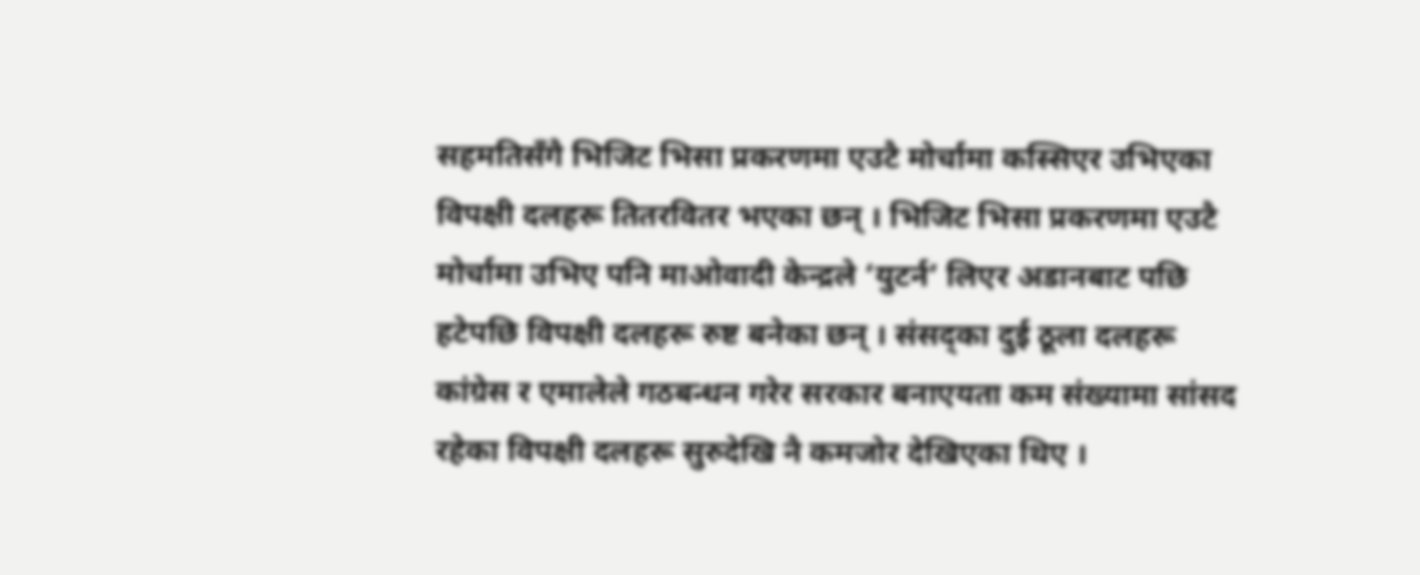सहमतिसँगै भिजिट भिसा प्रकरणमा एउटै मोर्चामा कस्सिएर उभिएका विपक्षी दलहरू तितरवितर भएका छन् । भिजिट भिसा प्रकरणमा एउटै मोर्चामा उभिए पनि माओवादी केन्द्रले ‘युटर्न’ लिएर अडानबाट पछि हटेपछि विपक्षी दलहरू रुष्ट बनेका छन् । संसद्का दुई ठूला दलहरू कांग्रेस र एमालेले गठबन्धन गरेर सरकार बनाएयता कम संख्यामा सांसद रहेका विपक्षी दलहरू सुरुदेखि नै कमजोर देखिएका थिए ।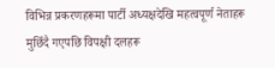विभिन्न प्रकरणहरूमा पार्टी अध्यक्षदेखि महत्वपूर्ण नेताहरू मुछिँदै गएपछि विपक्षी दलहरू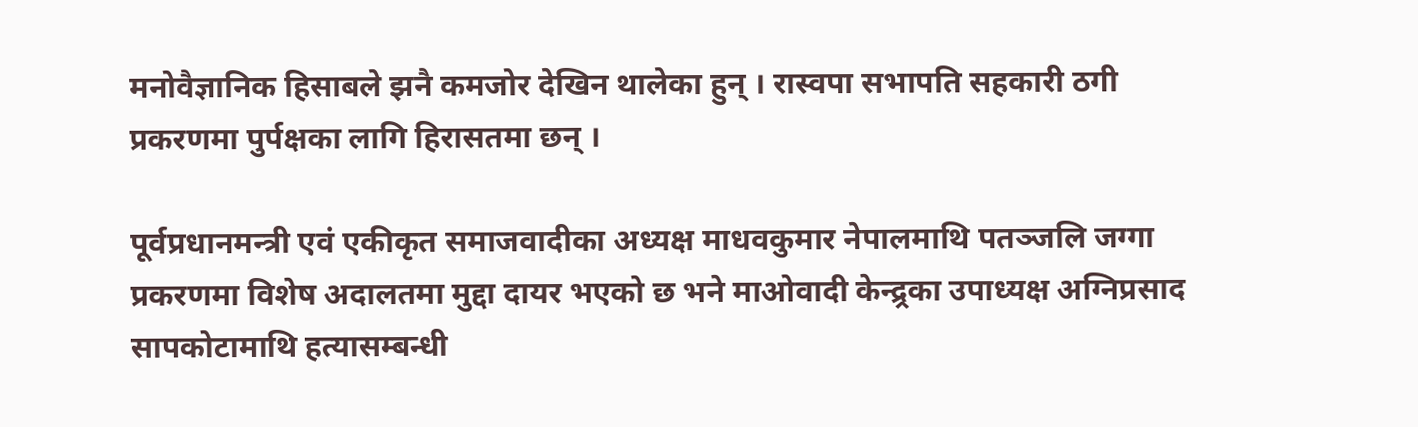मनोवैज्ञानिक हिसाबले झनै कमजोर देखिन थालेका हुन् । रास्वपा सभापति सहकारी ठगी प्रकरणमा पुर्पक्षका लागि हिरासतमा छन् ।

पूर्वप्रधानमन्त्री एवं एकीकृत समाजवादीका अध्यक्ष माधवकुमार नेपालमाथि पतञ्जलि जग्गा प्रकरणमा विशेष अदालतमा मुद्दा दायर भएको छ भने माओवादी केन्द्र्रका उपाध्यक्ष अग्निप्रसाद सापकोटामाथि हत्यासम्बन्धी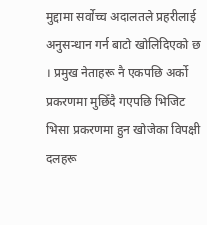मुद्दामा सर्वोच्च अदालतले प्रहरीलाई अनुसन्धान गर्न बाटो खोलिदिएको छ । प्रमुख नेताहरू नै एकपछि अर्को प्रकरणमा मुछिँदै गएपछि भिजिट भिसा प्रकरणमा हुन खोजेका विपक्षी दलहरू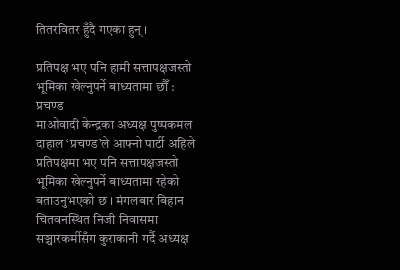तितरवितर हुँदै गएका हुन् ।

प्रतिपक्ष भए पनि हामी सत्तापक्षजस्तो भूमिका खेल्नुपर्ने बाध्यतामा छौँ : प्रचण्ड
माओवादी केन्द्रका अध्यक्ष पुष्पकमल दाहाल ‘प्रचण्ड’ले आफ्नो पार्टी अहिले प्रतिपक्षमा भए पनि सत्तापक्षजस्तो भूमिका खेल्नुपर्ने बाध्यतामा रहेको बताउनुभएको छ । मंगलबार बिहान चितवनस्थित निजी निवासमा सञ्चारकर्मीसँग कुराकानी गर्दै अध्यक्ष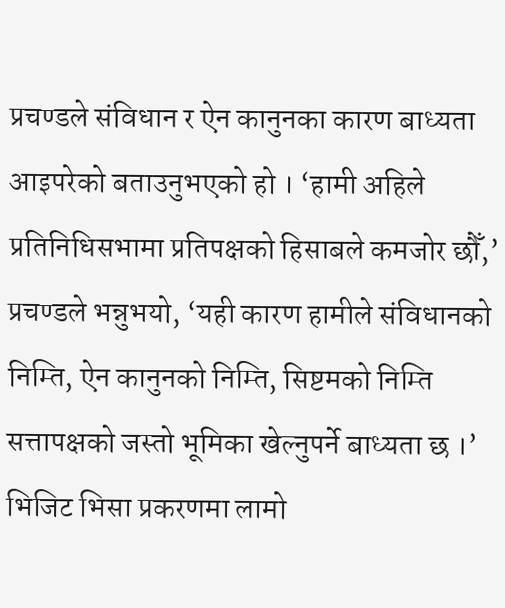प्रचण्डले संविधान र ऐन कानुनका कारण बाध्यता आइपरेको बताउनुभएको हो । ‘हामी अहिले प्रतिनिधिसभामा प्रतिपक्षको हिसाबले कमजोर छौँ,’ प्रचण्डले भन्नुभयो, ‘यही कारण हामीले संविधानको निम्ति, ऐन कानुनको निम्ति, सिष्टमको निम्ति सत्तापक्षको जस्तो भूमिका खेल्नुपर्ने बाध्यता छ ।’ भिजिट भिसा प्रकरणमा लामो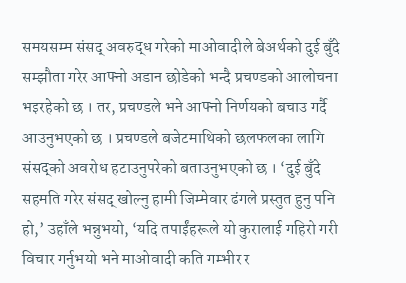समयसम्म संसद् अवरुद्ध गरेको माओवादीले बेअर्थको दुई बुँदे सम्झौता गरेर आफ्नो अडान छोडेको भन्दै प्रचण्डको आलोचना भइरहेको छ । तर, प्रचण्डले भने आफ्नो निर्णयको बचाउ गर्दै आउनुभएको छ । प्रचण्डले बजेटमाथिको छलफलका लागि संसद्को अवरोध हटाउनुपरेको बताउनुभएको छ । ‘दुई बुँदे सहमति गरेर संसद् खोल्नु हामी जिम्मेवार ढंगले प्रस्तुत हुनु पनि हो,’ उहाँले भन्नुभयो, ‘यदि तपाईंहरूले यो कुरालाई गहिरो गरी विचार गर्नुभयो भने माओवादी कति गम्भीर र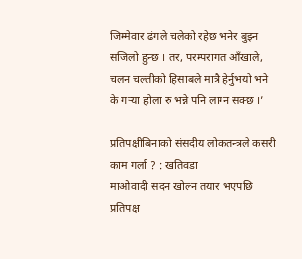जिम्मेवार ढंगले चलेको रहेछ भनेर बुझ्न सजिलो हुन्छ । तर, परम्परागत आँखाले, चलन चल्तीको हिसाबले मात्रै हेर्नुभयो भने के गर्‍या होला रु भन्ने पनि लाग्न सक्छ ।’

प्रतिपक्षीबिनाको संसदीय लोकतन्त्रले कसरी काम गर्ला ? : खतिवडा
माओवादी सदन खोल्न तयार भएपछि प्रतिपक्ष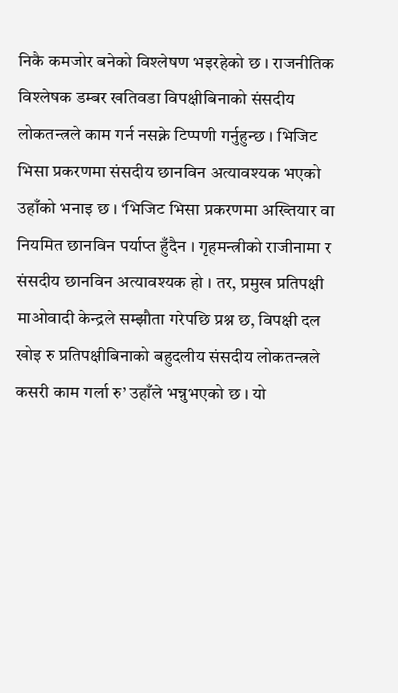निकै कमजोर बनेको विश्लेषण भइरहेको छ । राजनीतिक विश्लेषक डम्बर खतिवडा विपक्षीबिनाको संसदीय लोकतन्त्रले काम गर्न नसक्ने टिप्पणी गर्नुहुन्छ । भिजिट भिसा प्रकरणमा संसदीय छानविन अत्यावश्यक भएको उहाँको भनाइ छ । ‘भिजिट भिसा प्रकरणमा अख्तियार वा नियमित छानविन पर्याप्त हुँदैन । गृहमन्त्रीको राजीनामा र संसदीय छानविन अत्यावश्यक हो । तर, प्रमुख प्रतिपक्षी माओवादी केन्द्रले सम्झौता गरेपछि प्रश्न छ, विपक्षी दल खोइ रु प्रतिपक्षीबिनाको बहुदलीय संसदीय लोकतन्त्रले कसरी काम गर्ला रु’ उहाँले भन्नुभएको छ । यो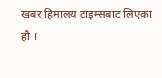खबर हिमालय टाइम्सबाट लिएका हौ ।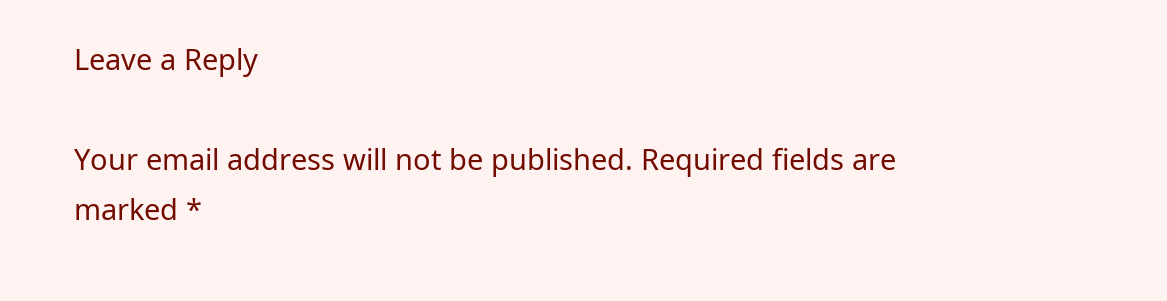Leave a Reply

Your email address will not be published. Required fields are marked *